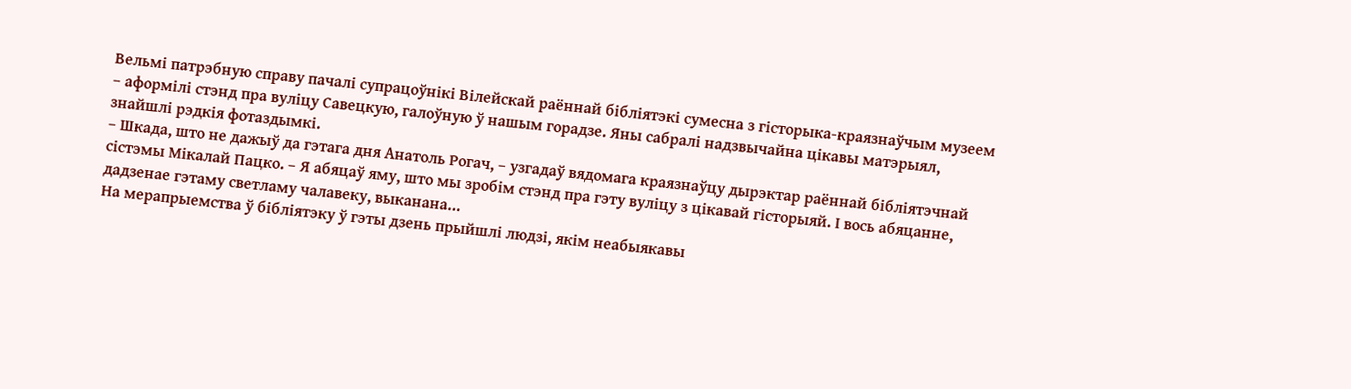Вельмі патрэбную справу пачалі супрацоўнікі Вілейскай раённай бібліятэкі сумесна з гісторыка-краязнаўчым музеем – аформілі стэнд пра вуліцу Савецкую, галоўную ў нашым горадзе. Яны сабралі надзвычайна цікавы матэрыял, знайшлі рэдкія фотаздымкі.
– Шкада, што не дажыў да гэтага дня Анатоль Рогач, – узгадаў вядомага краязнаўцу дырэктар раённай бібліятэчнай сістэмы Мікалай Пацко. – Я абяцаў яму, што мы зробім стэнд пра гэту вуліцу з цікавай гісторыяй. І вось абяцанне, дадзенае гэтаму светламу чалавеку, выканана…
На мерапрыемства ў бібліятэку ў гэты дзень прыйшлі людзі, якім неабыякавы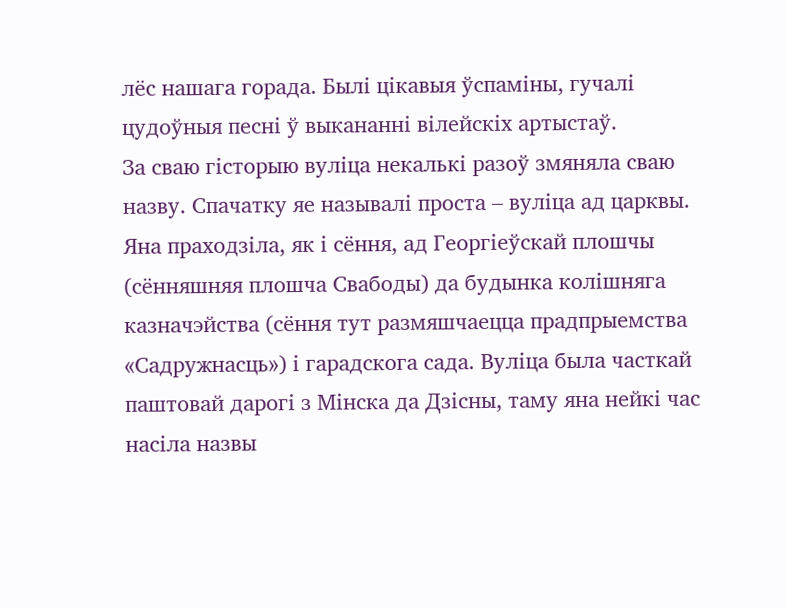лёс нашага горада. Былі цікавыя ўспаміны, гучалі цудоўныя песні ў выкананні вілейскіх артыстаў.
За сваю гісторыю вуліца некалькі разоў змяняла сваю назву. Спачатку яе называлі проста – вуліца ад царквы. Яна праходзіла, як і сёння, ад Георгіеўскай плошчы (сённяшняя плошча Свабоды) да будынка колішняга казначэйства (сёння тут размяшчаецца прадпрыемства «Садружнасць») і гарадскога сада. Вуліца была часткай паштовай дарогі з Мінска да Дзісны, таму яна нейкі час насіла назвы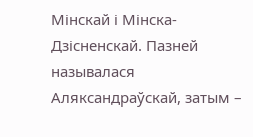Мінскай і Мінска-Дзісненскай. Пазней называлася Аляксандраўскай, затым –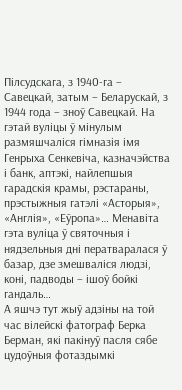Пілсудскага, з 1940-га – Савецкай, затым – Беларускай, з 1944 года – зноў Савецкай. На гэтай вуліцы ў мінулым размяшчаліся гімназія імя Генрыха Сенкевіча, казначэйства і банк, аптэкі, найлепшыя гарадскія крамы, рэстараны, прэстыжныя гатэлі «Асторыя», «Англія», «Еўропа»… Менавіта гэта вуліца ў святочныя і нядзельныя дні ператваралася ў базар, дзе змешваліся людзі, коні, падводы – ішоў бойкі гандаль…
А яшчэ тут жыў адзіны на той час вілейскі фатограф Берка Берман, які пакінуў пасля сябе цудоўныя фотаздымкі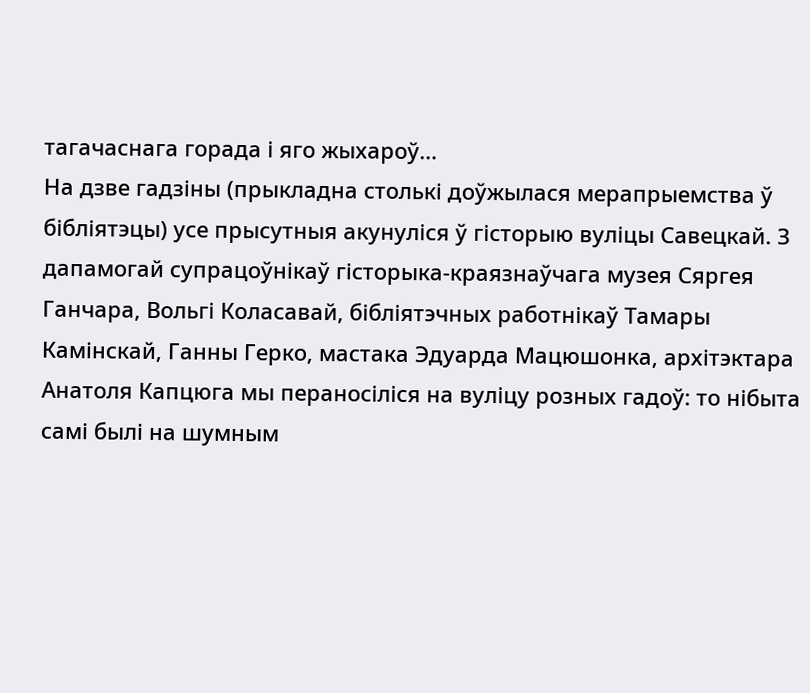тагачаснага горада і яго жыхароў…
На дзве гадзіны (прыкладна столькі доўжылася мерапрыемства ў бібліятэцы) усе прысутныя акунуліся ў гісторыю вуліцы Савецкай. З дапамогай супрацоўнікаў гісторыка-краязнаўчага музея Сяргея Ганчара, Вольгі Коласавай, бібліятэчных работнікаў Тамары Камінскай, Ганны Герко, мастака Эдуарда Мацюшонка, архітэктара Анатоля Капцюга мы пераносіліся на вуліцу розных гадоў: то нібыта самі былі на шумным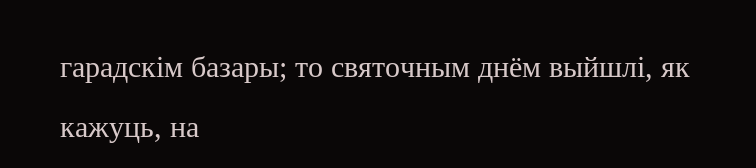гарадскім базары; то святочным днём выйшлі, як кажуць, на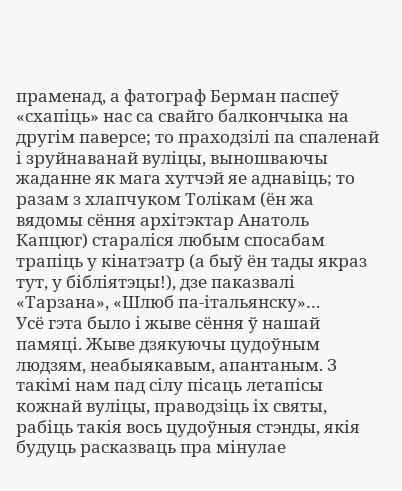праменад, а фатограф Берман паспеў «схапіць» нас са свайго балкончыка на другім паверсе; то праходзілі па спаленай і зруйнаванай вуліцы, выношваючы жаданне як мага хутчэй яе аднавіць; то разам з хлапчуком Толікам (ён жа вядомы сёння архітэктар Анатоль Капцюг) стараліся любым спосабам трапіць у кінатэатр (а быў ён тады якраз тут, у бібліятэцы!), дзе паказвалі «Тарзана», «Шлюб па-італьянску»…
Усё гэта было і жыве сёння ў нашай памяці. Жыве дзякуючы цудоўным людзям, неабыякавым, апантаным. З такімі нам пад сілу пісаць летапісы кожнай вуліцы, праводзіць іх святы, рабіць такія вось цудоўныя стэнды, якія будуць расказваць пра мінулае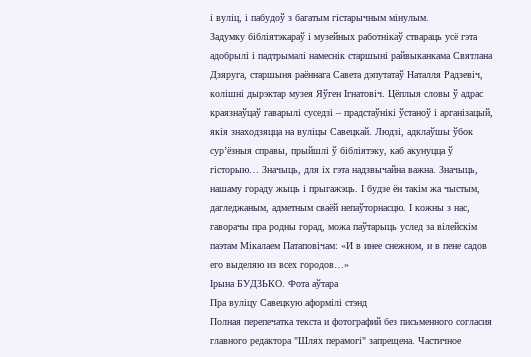і вуліц, і пабудоў з багатым гістарычным мінулым.
Задумку бібліятэкараў і музейных работнікаў ствараць усё гэта адобрылі і падтрымалі намеснік старшыні райвыканкама Святлана Дзяруга, старшыня раённага Савета дэпутатаў Наталля Радзевіч, колішні дырэктар музея Яўген Ігнатовіч. Цёплыя словы ў адрас краязнаўцаў гаварылі суседзі – прадстаўнікі ўстаноў і арганізацый, якія знаходзяцца на вуліцы Савецкай. Людзі, адклаўшы ўбок сур’ёзныя справы, прыйшлі ў бібліятэку, каб акунуцца ў гісторыю… Значыць, для іх гэта надзвычайна важна. Значыць, нашаму гораду жыць і прыгажэць. І будзе ён такім жа чыстым, дагледжаным, адметным сваёй непаўторнасцю. І кожны з нас, гаворачы пра родны горад, можа паўтарыць услед за вілейскім паэтам Мікалаем Патаповічам: «И в инее снежном, и в пене садов его выделяю из всех городов…»
Ірына БУДЗЬКО. Фота аўтара
Пра вуліцу Савецкую аформілі стэнд
Полная перепечатка текста и фотографий без письменного согласия главного редактора "Шлях перамогі" запрещена. Частичное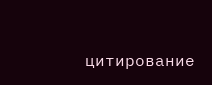цитирование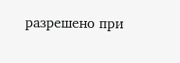разрешено при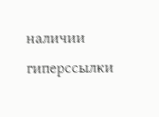наличии гиперссылки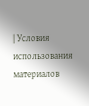| Условия использования материалов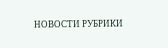НОВОСТИ РУБРИКИ